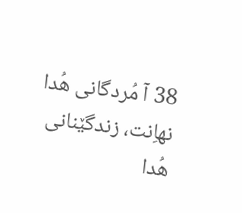38 آ مُردگانی هُدا نهاِنت، زندگێنانی هُدا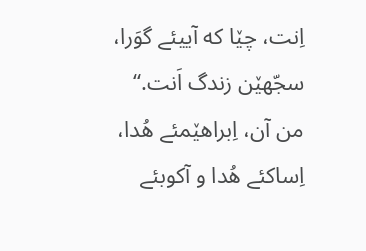اِنت، چێا که آییئے گوَرا، سجّهێن زندگ اَنت.“
من آن، اِبراهێمئے هُدا، اِساکئے هُدا و آکوبئے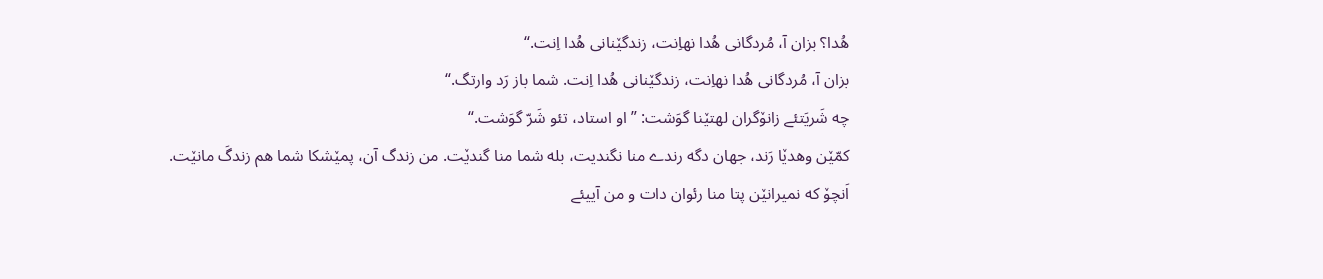هُدا؟ بزان آ، مُردگانی هُدا نهاِنت، زندگێنانی هُدا اِنت.“
بزان آ، مُردگانی هُدا نهاِنت، زندگێنانی هُدا اِنت. شما باز رَد وارتگ.“
چه شَریَتئے زانۆگران لهتێنا گوَشت: ”او استاد، تئو شَرّ گوَشت.“
کمّێن وهدێا رَند، جهان دگه رندے منا نگندیت، بله شما منا گندێت. من زندگ آن، پمێشکا شما هم زندگَ مانێت.
اَنچۆ که نمیرانێن پتا منا رئوان دات و من آییئے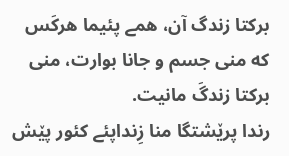برکتا زندگ آن، همے پئیما هرکَس که منی جسم و جانا بوارت، منی برکتا زندگَ مانیت.
رندا پرێشتگا منا زِنداپئے کئور پێش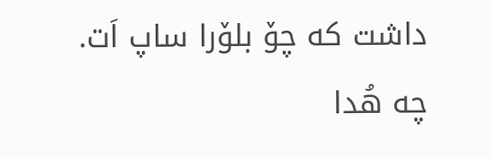داشت که چۆ بلۆرا ساپ اَت. چه هُدا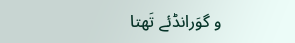و گوَرانڈئے تَهتا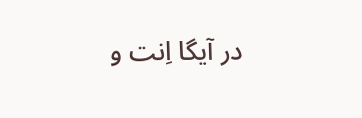در آیگا اِنت و